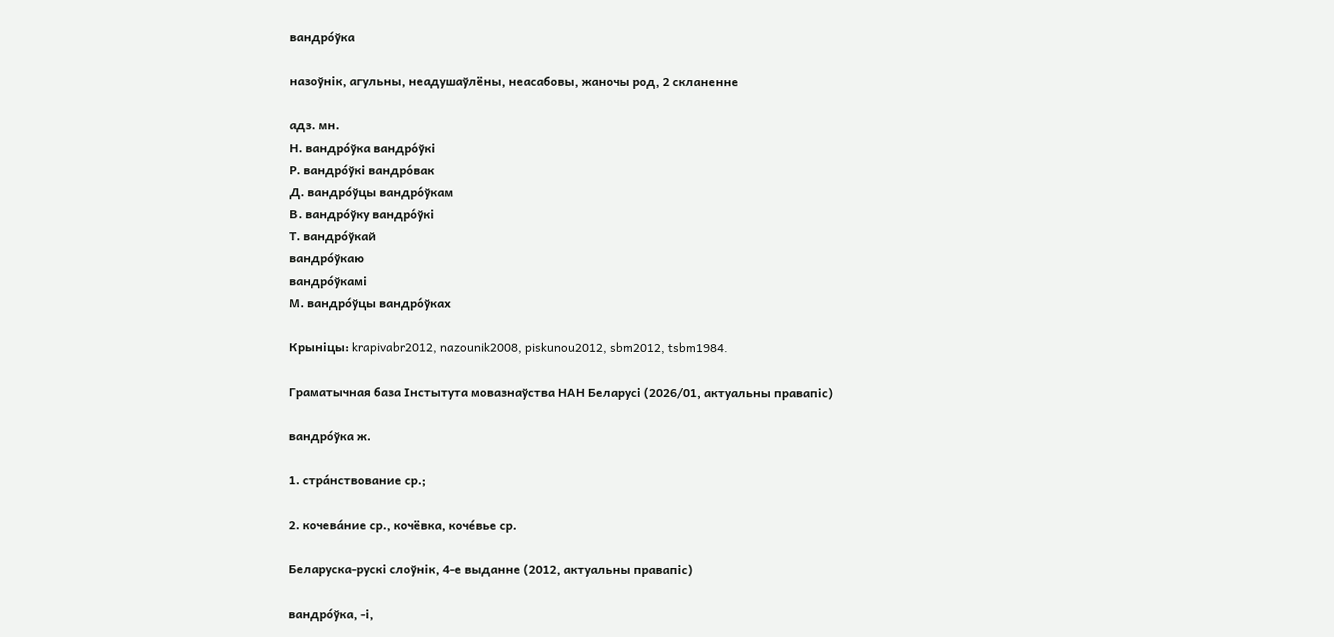вандро́ўка

назоўнік, агульны, неадушаўлёны, неасабовы, жаночы род, 2 скланенне

адз. мн.
Н. вандро́ўка вандро́ўкі
Р. вандро́ўкі вандро́вак
Д. вандро́ўцы вандро́ўкам
В. вандро́ўку вандро́ўкі
Т. вандро́ўкай
вандро́ўкаю
вандро́ўкамі
М. вандро́ўцы вандро́ўках

Крыніцы: krapivabr2012, nazounik2008, piskunou2012, sbm2012, tsbm1984.

Граматычная база Інстытута мовазнаўства НАН Беларусі (2026/01, актуальны правапіс)

вандро́ўка ж.

1. стра́нствование ср.;

2. кочева́ние ср., кочёвка, коче́вье ср.

Беларуска-рускі слоўнік, 4-е выданне (2012, актуальны правапіс)

вандро́ўка, ‑і,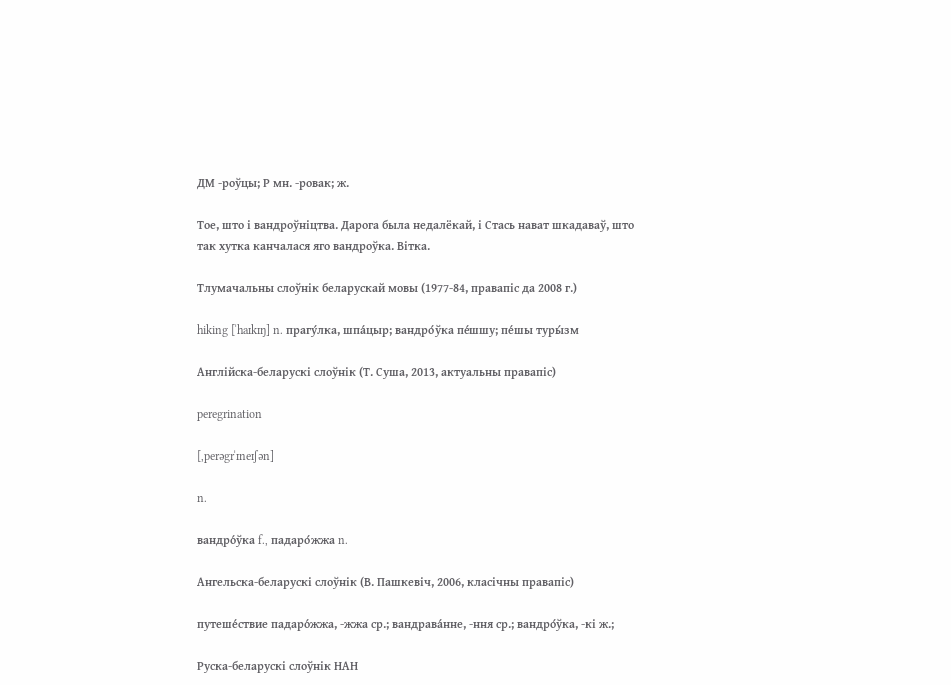ДМ ‑роўцы; Р мн. ‑ровак; ж.

Тое, што і вандроўніцтва. Дарога была недалёкай, і Стась нават шкадаваў, што так хутка канчалася яго вандроўка. Вітка.

Тлумачальны слоўнік беларускай мовы (1977-84, правапіс да 2008 г.)

hiking [ˈhaɪkɪŋ] n. прагу́лка, шпа́цыр; вандро́ўка пе́шшу; пе́шы туры́зм

Англійска-беларускі слоўнік (Т. Суша, 2013, актуальны правапіс)

peregrination

[,perəgrˈɪneɪʃən]

n.

вандро́ўка f., падаро́жжа n.

Ангельска-беларускі слоўнік (В. Пашкевіч, 2006, класічны правапіс)

путеше́ствие падаро́жжа, -жжа ср.; вандрава́нне, -ння ср.; вандро́ўка, -кі ж.;

Руска-беларускі слоўнік НАН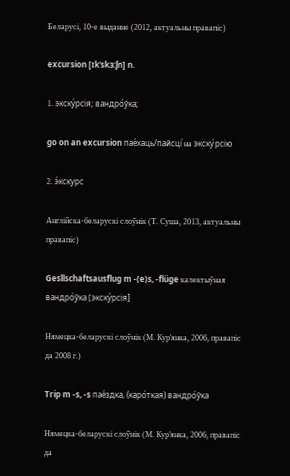Беларусі, 10-е выданне (2012, актуальны правапіс)

excursion [ɪkˈskɜ:ʃn] n.

1. экску́рсія; вандро́ўка;

go on an excursion пае́хаць/пайсці́ на экску́рсію

2. э́кскурс

Англійска-беларускі слоўнік (Т. Суша, 2013, актуальны правапіс)

Gesllschaftsausflug m -(e)s, -flüge калектыўная вандро́ўка [экску́рсія]

Нямецка-беларускі слоўнік (М. Кур'янка, 2006, правапіс да 2008 г.)

Trip m -s, -s пае́здка, (каро́ткая) вандро́ўка

Нямецка-беларускі слоўнік (М. Кур'янка, 2006, правапіс да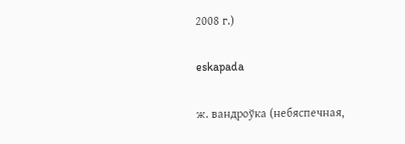2008 г.)

eskapada

ж. вандроўка (небяспечная,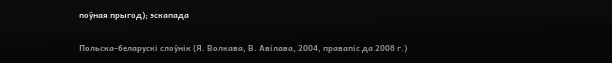поўная прыгод); эскапада

Польска-беларускі слоўнік (Я. Волкава, В. Авілава, 2004, правапіс да 2008 г.)